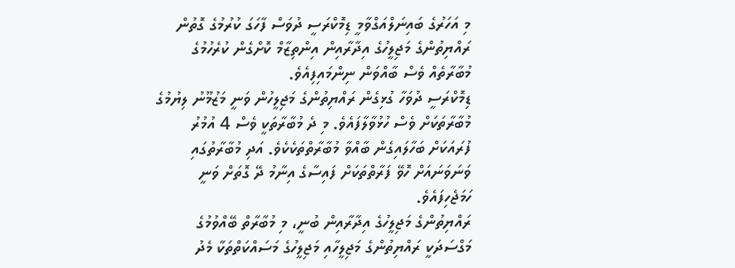މި އަހަރުގެ ބައިނަލްއަގްވާމީ ޑިމޮކްރަސީ ދުވަސް ފާހަގަ ކުރުމުގެ ގޮތުން ރައްޔިތުންގެ މަޖިލީހުގެ އިދާރާއިން އިންތިޒާމް ކޮށްގެން ކުރެހުމުގެ މުބާރާތެއް ވެސް ބާއްވަން ނިންމައިފިއެވެ.
ޑިމޮކްރަސީ ދުވަހާ ގުޅިގެން ރައްޔިތުންގެ މަޖިލީހުން ވަނީ މަޒުމޫނު ލިޔުމުގެ މުބާރާތަކަށް ވެސް ހުޅުވާލާފައެވެ. މި ދެ މުބާރާތަކީ ވެސް 4 އުމުރު ފުރައަކަށް ބަހާލައިގެން ބާއްވާ މުބާރާތްތަކެކެވެ. އަދި މުބާރާތުގައި ވަނަވަނައަށް ހޮވޭ ފަރާތްތަކަށް ފައިސާގެ އިނާމު ދޭ ގޮތަށް ވަނީ ހަމަޖެހިފައެވެ.
ރައްޔިތުންގެ މަޖިލީހުގެ އިދާރާއިން ބުނީ، މި މުބާރާތް ބޭއްވުމުގެ މަގްސަދަކީ ރައްޔިތުންގެ މަޖިލީހާއި މަޖިލީހުގެ މަސައްކަތްތަކާ މެދު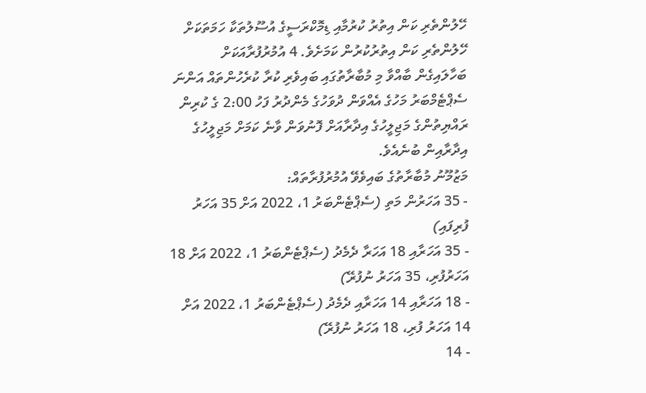ހޭލުންތެރި ކަން އިތުރު ކުރުމާއި ޑިމޮކްރަސީގެ އުސޫލުތަކާ ހަމަތަކަށް ހޭލުންތެރި ކަން އިތުރުކުރުން ކަމަށެވެ. 4 އުމުރުފުރާއަކަށް ބަހާލައިގެން ބާއްވާ މި މުބާރާތުގައި ބައިވެރި ކުރާ ކުރެހުންތައް އަންނަ ސެޕްޓެމްބަރު މަހުގެ އެއްވަން ދުވަހުގެ މެންދުރު ފަހު 2:00 ގެ ކުރިން ރައްޔިތުންގެ މަޖިލީހުގެ އިދާރާއަށް ފޮނުވަން ވާނެ ކަމަށް މަޖިލީހުގެ އިދާރާއިން ބުނެއެވެ.
މަޒުމޫނު މުބާރާތުގެ ބައިވެވޭ އުމުރުފުރާތައް:
- 35 އަހަރުން މަތި (ސެޕްޓެންބަރު 1، 2022 އަށް 35 އަހަރު ފުރިފައި)
- 35 އަހަރާއި 18 އަހަރާ ދެމެދު (ސެޕްޓެންބަރު 1، 2022 އަށް 18 އަހަރުފުރި، 35 އަހަރު ނުފުރޭ)
- 18 އަހަރާއި 14 އަހަރާއި ދެމެދު (ސެޕްޓެންބަރު 1، 2022 އަށް 14 އަހަރު ފުރި، 18 އަހަރު ނުފުރޭ)
- 14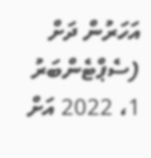އަހަރުން ދަށް (ސެޕްޓެންބަރު 1، 2022 އަށް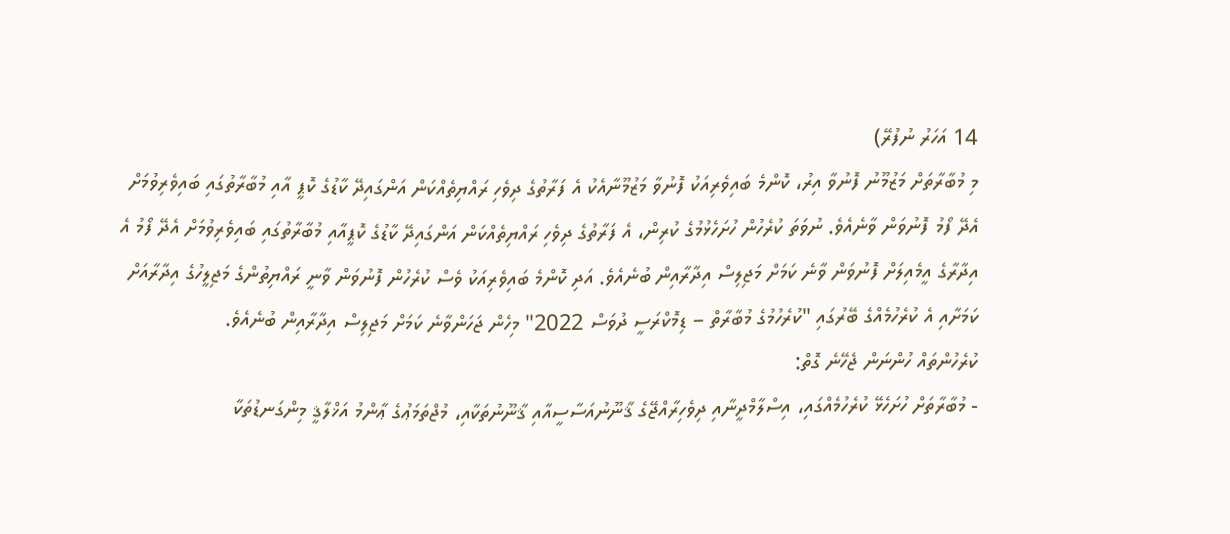14 އަހަރު ނުފުރޭ)
މި މުބާރާތަށް މަޒުމޫނު ފޮނުވާ އިރު، ކޮންމެ ބައިވެރިއަކު ފޮނުވާ މަޒުމޫނާއެކު އެ ފަރާތުގެ ދިވެހި ރައްޔިތެއްކަން އަންގައިދޭ ކާޑުގެ ކޮޕީ އާއި މުބާރާތުގައި ބައިވެރިވުމަށް އެދޭ ފޯމު ފޮނުވަން ވާނެއެވެ. ނުވަތަ ކުރެހުން ހުށަހެޅުމުގެ ކުރިން، އެ ފަރާތުގެ ދިވެހި ރައްޔިތެއްކަން އަންގައިދޭ ކާޑުގެ ކޮޕީއާއި މުބާރާތުގައި ބައިވެރިވުމަށް އެދޭ ފޯމު އެ އިދާރާގެ އީމެއިލަށް ފޮނުވަން ވާނެ ކަމަށް މަޖިލިސް އިދާރާއިން ބުނެއެވެ. އަދި ކޮންމެ ބައިވެރިއަކު ވެސް ކުރެހުން ފޮނުވަން ވާނީ ރައްޔިތުންގެ މަޖިލީހުގެ އިދާރާއަށް ކަމަށާއި އެ ކުރެހުމެއްގެ ބޭރުގައި "ކުރެހުމުގެ މުބާރާތް – ޑިމޮކްރަސީ ދުވަސް 2022" މިހެން ޖަހަންވާނެ ކަމަށް މަޖިލިސް އިދާރާއިން ބުނެއެވެ.
ކުރެހުންތައް ހުންނަން ޖެހޭނެ ގޮތް:
- މުބާރާތަށް ހުށަހެޅޭ ކުރެހުމެއްގައި، އިސްލާމްދީނާއި ދިވެހިރާއްޖޭގެ ޤާނޫނުއަސާސީއާއި ޤާނޫނުތަކާއި، މުޖްތަމަޢުގެ ޢާންމު އަޚްލާޤީ މިންގަނޑުތަކާ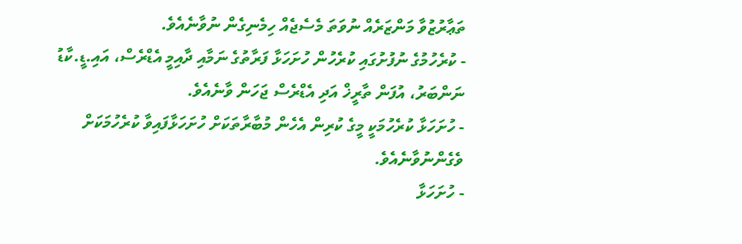ތަޢާރުޒުވާ މަންޒަރެއް ނުވަތަ މެސެޖެއް ހިމެނިގެން ނުވާނެއެވެ.
- ކުރެހުމުގެ ނުފުށުގައި ކުރެހުން ހުށަހަޅާ ފަރާތުގެ ނަމާއި ދާއިމީ އެޑްރެސް، އައި.ޑީ.ކާޑު ނަންބަރު، އުފަން ތާރީޚް އަދި އެޑްރެސް ޖަހަން ވާނެއެވެ.
- ހުށަހަޅާ ކުރެހުމަކީ މީގެ ކުރިން އެހެން މުބާރާތަކަށް ހުށަހަޅާފައިވާ ކުރެހުމަކަށް ވެގެންނުވާނެއެވެ.
- ހުށަހަޅާ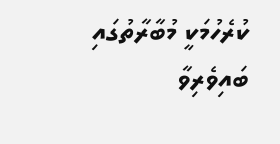ކުރެހުމަކީ މުބާރާތުގައި ބައިވެރިވާ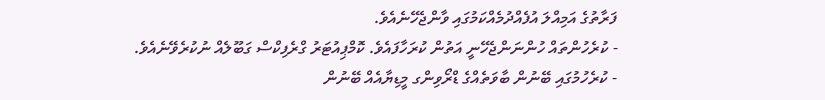ފަރާތުގެ އަމިއްލަ އުފެއްދުމެއްކަމުގައި ވާންޖެހޭނެއެވެ.
- ކުރެހުންތައް ހުންނަންޖެހޭނީ އަތުން ކުރަހާފައެވެ. ކޮމްޕިއުޓަރު ގްރެފިކްސް ގަބޫލެއް ނުކުރެވޭނެއެވެ.
- ކުރެހުމުގައި ބޭނުން ބާވަތެއްގެ ޑްރޯވިންގ މީޑިޔާއެއް ބޭނުން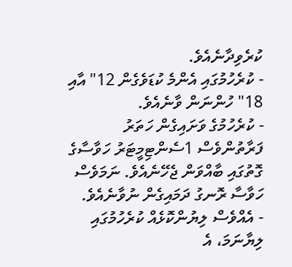ކުރެވިދާނެއެވެ.
- ކުރެހުމުގައި އެންމެ ކުޑަވެގެން 12" އާއި 18" ހުންނަން ވާނެއެވެ.
- ކުރެހުމުގެ ވަށައިގެން ހަތަރު ފަރާތުންވެސް 1ސެންޓިމީޓަރު ހަވާސާގެ ގޮތުގައި ބާއްވަން ޖެހޭނެއެވެ. ނަމަވެސް ހަވާސާ ރޮނގު ދަމައިގެން ނުވާނެއެވެ.
- އެއްވެސް ލިޔުންކޮޅެއް ކުރެހުމުގައި ލިޔާނަމަ، އެ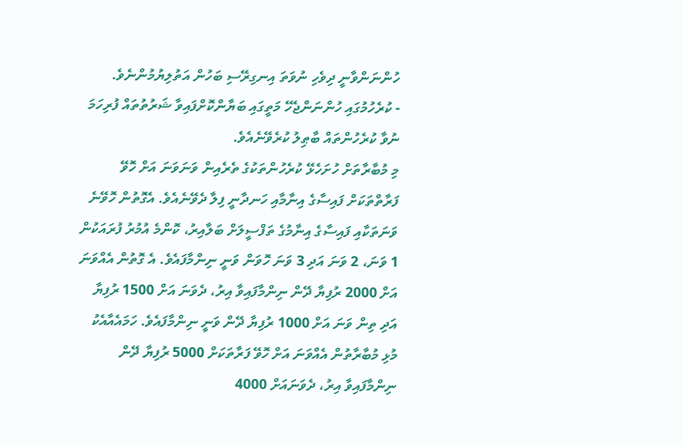ހުންނަންވާނީ ދިވެހި ނުވަތަ އިނގިރޭސި ބަހުން އަތުލިޔުމުންނެވެ.
- ކުރެހުމުގައި ހުންނަންޖެހޭ މަތީގައި ބަޔާންކޮށްފައިވާ ޝަރުތުތައް ފުރިހަމަ ނުވާ ކުރެހުންތައް ބާޠިލު ކުރެވޭނެއެވެ.
މި މުބާރާތަށް ހުށަހެޅޭ ކުރެހުންތަކުގެ ތެރެއިން ވަނަވަނަ އަށް ހޮވޭ ފަރާތްތަކަށް ފައިސާގެ އިނާމާއި ހަނދާނީ ފިލާ ދެވޭނެއެވެ. އެގޮތުން ހޮވޭނެ ވަނަތަކާއި ފައިސާގެ އިނާމުގެ ތަފްސީލަށް ބަލާއިރު، ކޮންމެ އުމުރު ފުރައަކުން 1 ވަނަ، 2 ވަނަ އަދި 3 ވަނަ ހޮވަން ވަނީ ނިންމާފައެވެ. އެ ގޮތުން އެއްވަނަ އަށް 2000 ރުފިޔާ ދޭން ނިންމާފައިވާ އިރު، ދެވަނަ އަށް 1500 ރުފިޔާ އަދި ތިން ވަނަ އަށް 1000 ރުފިޔާ ދޭން ވަނީ ނިންމާފައެވެ. ހަމައެއާއެކު މުޅި މުބާރާތުން އެއްވަނަ އަށް ހޮވޭ ފަރާތަކަށް 5000 ރުފިޔާ ދޭން ނިންމާފައިވާ އިރު، ދެވަނައަށް 4000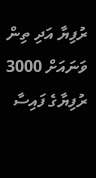ރުފިޔާ އަދި ތިން ވަނައަށް 3000 ރުފިޔާގެ ފައިސާ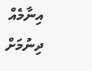އިނާމެއް ދިނުމަށް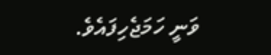ވަނީ ހަމަޖެހިފައެވެ.